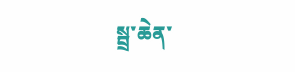སྦྲ་ཆེན་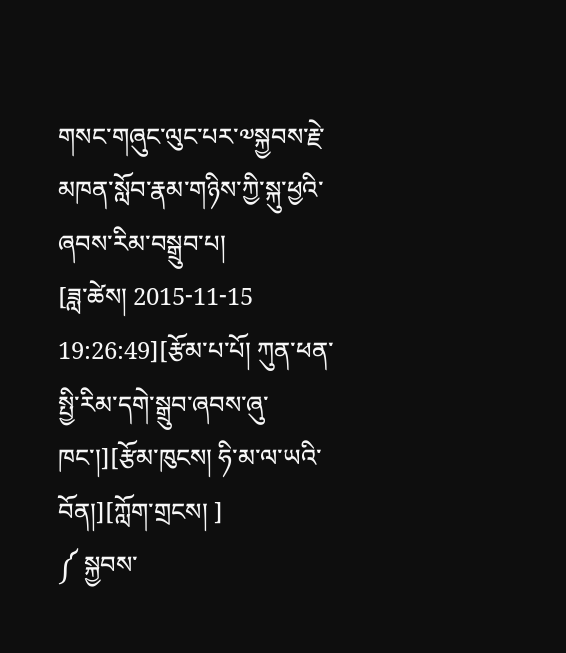གསང་གཞུང་ལུང་པར་༧སྐྱབས་རྗེ་མཁན་སློབ་རྣམ་གཉིས་ཀྱི་སྐུ་ཕྱའི་ཞབས་རིམ་བསྒྲུབ་པ།
[ཟླ་ཚེས། 2015-11-15 19:26:49][རྩོམ་པ་པོ། ཀུན་ཕན་སྤྱི་རིམ་དགེ་སྒྲུབ་ཞབས་ཞུ་ཁང་།][རྩོམ་ཁུངས། ཧི་མ་ལ་ཡའི་བོན།][ཀློག་གྲངས། ]
༼ སྐྱབས་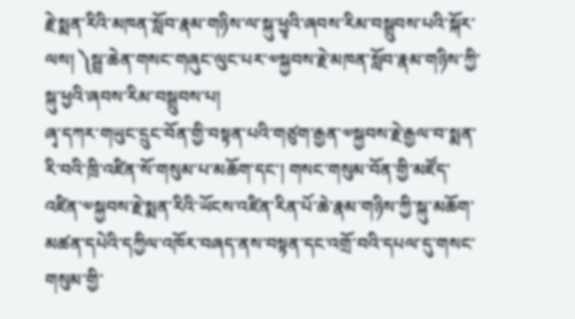རྗེ་སྨན་རིའི་མཁན་སློབ་རྣམ་གཉིས་ལ་སྐུ་ཕྱྭའི་ཞབས་རིམ་བསྒྲུབས་པའི་སྐོར་ལས། ༽སྦྲ་ཆེན་གསང་གཞུང་ལུང་པར་༧སྐྱབས་རྗེ་མཁན་སློབ་རྣམ་གཉིས་ཀྱི་སྐུ་ཕྱའི་ཞབས་རིམ་བསྒྲུབས་པ།
ཞྭ་དཀར་གཡུང་དྲུང་བོན་གྱི་བསྟན་པའི་གཙུག་རྒྱན་༧སྐྱབས་རྗེ་རྒྱལ་བ་སྨན་རི་བའི་ཁྲི་འཛིན་སོ་གསུམ་པ་མཆོག་དང་། གསང་གསུམ་བོན་གྱི་མཛོད་འཛིན་༧སྐྱབས་རྗེ་སྨན་རིའི་ཡོངས་འཛིན་རིན་པོ་ཆེ་རྣམ་གཉིས་ཀྱི་སྐུ་མཆོག་མཚན་དཔེའི་དཀྱིལ་འཁོར་བཞད་ནས་བསྟན་དང་འགྲོ་བའི་དཔལ་དུ་གསང་གསུམ་གྱི་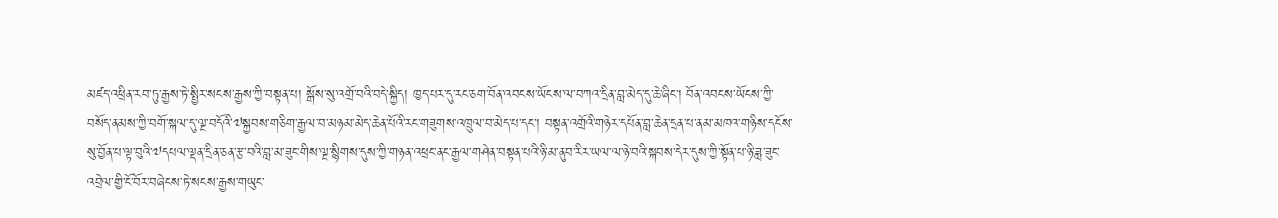མཛད་འཕྲིན་རབ་ཏུ་རྒྱས་ཏེ་སྤྱིར་སངས་རྒྱས་ཀྱི་བསྟན་པ། སྒོས་སུ་འགྲོ་བའི་བདེ་སྐྱིད། ཁྱད་པར་དུ་རང་ཅག་བོན་འབངས་ཡོངས་ལ་བཀའ་དྲིན་བླ་མེད་དུ་ཆེ་ཞིང་། བོན་འབངས་ཡོངས་ཀྱི་བསོད་ནམས་ཀྱི་བགོ་སྐལ་དུ་ལྔ་བདོའི་༧སྐྱབས་གཅིག་རྒྱལ་བ་མཉམ་མེད་ཆེན་པོའི་རང་གཟུགས་འཁྲུལ་བ་མེད་པ་དང་། བསྟན་འགྲོའི་གཉེར་དཔོན་བླ་ཆེན་དྲན་པ་ནམ་མཁའ་གཉིས་དངོས་སུ་བྱོན་པ་ལྟ་བུའི་༧དཔལ་ལྡན་དྲིན་ཅན་རྩ་བའི་བླ་མ་ཟུང་གིས་ལྔ་སྙིགས་དུས་ཀྱི་གཉན་འཕྲང་ནང་རྒྱལ་གཤེན་བསྟན་པའི་ཉི་མ་ནུབ་རིར་ཡལ་ལ་ཉེ་བའི་སྐབས་དེར་དུས་ཀྱི་སྟོན་པ་ཉི་ཟླ་ཟུང་འབྲེལ་གྱི་ངོ་བོར་བཞེངས་ཏེ་སངས་རྒྱས་གཡུང་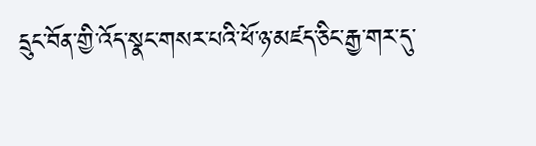དྲུང་བོན་གྱི་འོད་སྣང་གསར་པའི་ཕོ་ཉ་མཛད་ཅིང་རྒྱ་གར་དུ་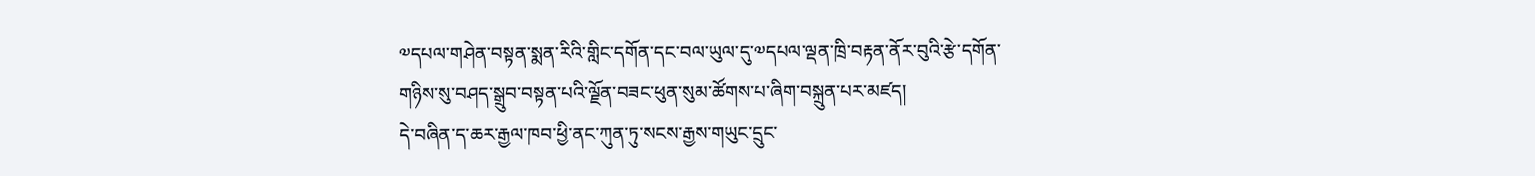༧དཔལ་གཤེན་བསྟན་སྨན་རིའི་གླིང་དགོན་དང་བལ་ཡུལ་དུ་༧དཔལ་ལྡན་ཁྲི་བརྟན་ནོར་བུའི་རྩེ་དགོན་གཉིས་སུ་བཤད་སྒྲུབ་བསྟན་པའི་ལྗོན་བཟང་ཕུན་སུམ་ཚོགས་པ་ཞིག་བསྐྲུན་པར་མཛད།
དེ་བཞིན་ད་ཆར་རྒྱལ་ཁབ་ཕྱི་ནང་ཀུན་ཏུ་སངས་རྒྱས་གཡུང་དྲུང་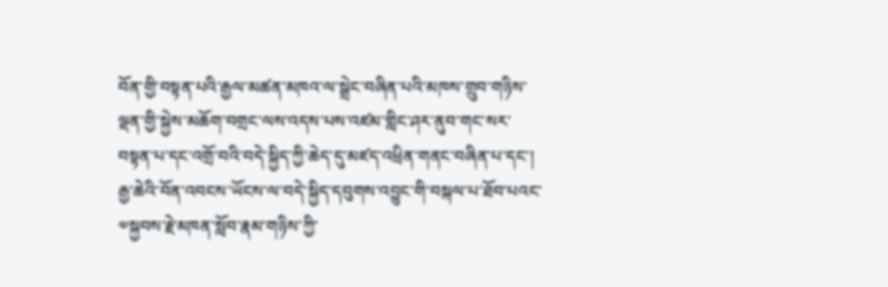བོན་གྱི་བསྟན་པའི་རྒྱལ་མཚན་མཁའ་ལ་སྒྲེང་བཞིན་པའི་མཁས་གྲུབ་གཉིས་ལྡན་གྱི་སྐྱེས་མཆོག་བགྲང་ལས་འདས་པས་འཛམ་གླིང་ཤར་ནུབ་གང་སར་བསྟན་པ་དང་འགྲོ་བའི་བདེ་སྐྱིད་ཀྱི་ཆེད་དུ་མཛད་འཕྲིན་གནང་བཞིན་པ་དང་། རྒྱ་ཆེའི་བོན་འབངས་ཡོངས་ལ་བདེ་སྐྱིད་དབུགས་འབྱུང་གི་བསྐལ་པ་ཐོབ་པའང་༧སྐྱབས་རྗེ་མཁན་སློབ་རྣམ་གཉིས་ཀྱི་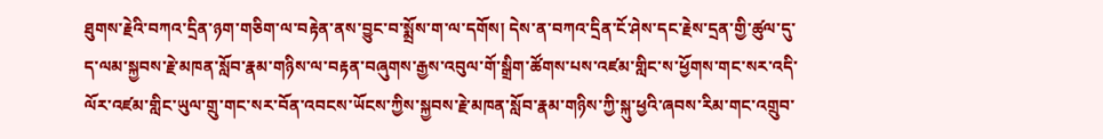ཐུགས་རྗེའི་བཀའ་དྲིན་ཉག་གཅིག་ལ་བརྟེན་ནས་བྱུང་བ་སྨྲོས་ག་ལ་དགོས། དེས་ན་བཀའ་དྲིན་ངོ་ཤེས་དང་རྗེས་དྲན་གྱི་ཚུལ་དུ་ད་ལམ་སྐྱབས་རྗེ་མཁན་སློབ་རྣམ་གཉིས་ལ་བརྟན་བཞུགས་རྒྱས་འབུལ་གོ་སྒྲིག་ཚོགས་པས་འཛམ་གླིང་ས་ཕྱོགས་གང་སར་འདི་ལོར་འཛམ་གླིང་ཡུལ་གྲུ་གང་སར་བོན་འབངས་ཡོངས་ཀྱིས་སྐྱབས་རྗེ་མཁན་སློབ་རྣམ་གཉིས་ཀྱི་སྐུ་ཕྱའི་ཞབས་རིམ་གང་འགྲུབ་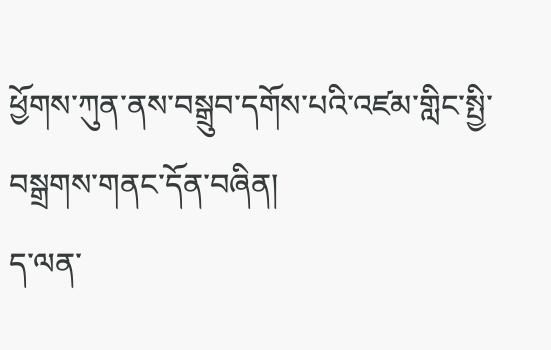ཕྱོགས་ཀུན་ནས་བསྒྲུབ་དགོས་པའི་འཛམ་གླིང་སྤྱི་བསྒྲགས་གནང་དོན་བཞིན།
ད་ལན་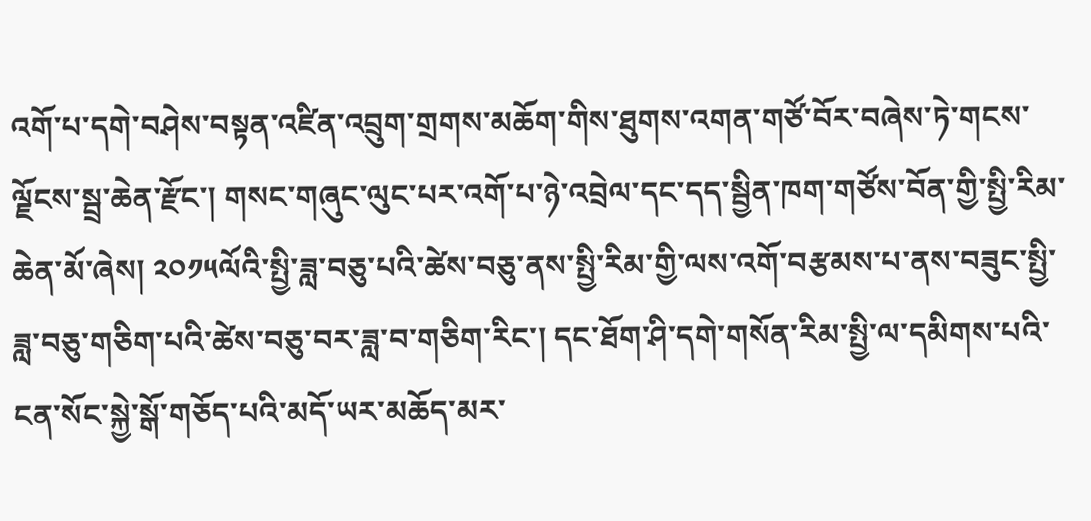འགོ་པ་དགེ་བཤེས་བསྟན་འཛིན་འབྲུག་གྲགས་མཆོག་གིས་ཐུགས་འགན་གཙོ་བོར་བཞེས་ཏེ་གངས་ལྗོངས་སྦྲ་ཆེན་རྫོང་། གསང་གཞུང་ལུང་པར་འགོ་པ་ཉེ་འབྲེལ་དང་དད་སྦྱིན་ཁག་གཙོས་བོན་གྱི་སྤྱི་རིམ་ཆེན་མོ་ཞེས། ༢༠༡༥ལོའི་སྤྱི་ཟླ་བཅུ་པའི་ཚེས་བཅུ་ནས་སྤྱི་རིམ་གྱི་ལས་འགོ་བརྩམས་པ་ནས་བཟུང་སྤྱི་ཟླ་བཅུ་གཅིག་པའི་ཚེས་བཅུ་བར་ཟླ་བ་གཅིག་རིང་། དང་ཐོག་ཤི་དགེ་གསོན་རིམ་སྤྱི་ལ་དམིགས་པའི་ངན་སོང་སྐྱེ་སྒོ་གཅོད་པའི་མདོ་ཡར་མཆོད་མར་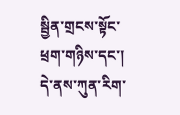སྦྱིན་གྲངས་སྟོང་ཕྲག་གཉིས་དང་། དེ་ནས་ཀུན་རིག་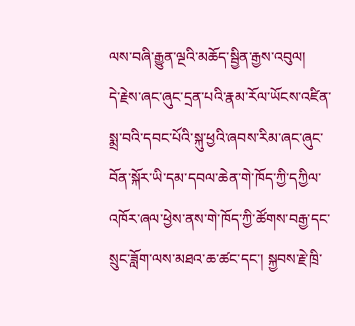ལས་བཞི་རྒྱུན་ལྔའི་མཆོད་སྦྱིན་རྒྱས་འབུལ།
དེ་རྗེས་ཞང་ཞུང་དྲན་པའི་རྣམ་རོལ་ཡོངས་འཛིན་སྨྲ་བའི་དབང་པོའི་སྐུ་ཕྱའི་ཞབས་རིམ་ཞང་ཞུང་བོན་སྐོར་ཡི་དམ་དབལ་ཆེན་གེ་ཁོད་ཀྱི་དཀྱིལ་འཁོར་ཞལ་ཕྱེས་ནས་གེ་ཁོད་ཀྱི་ཚོགས་བརྒྱ་དང་སྲུང་ཟློག་ལས་མཐའ་ཆ་ཚང་དང་། སྐྱབས་རྗེ་ཁྲི་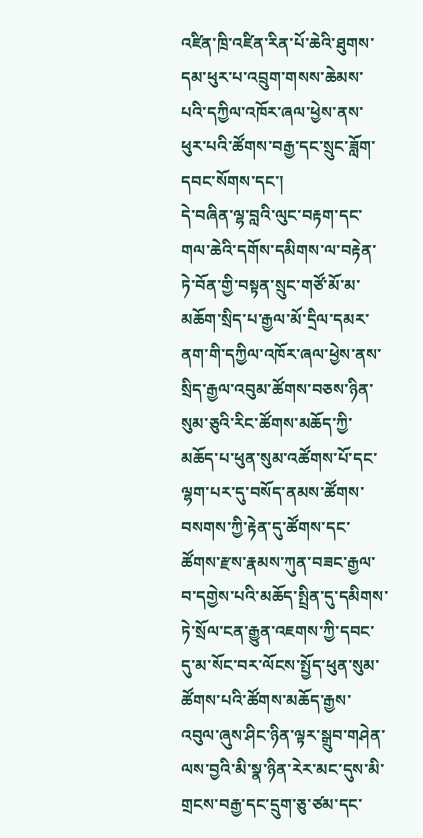འཛིན་ཁྲི་འཛིན་རིན་པོ་ཆེའི་ཐུགས་དམ་ཕུར་པ་འབྲུག་གསས་ཆེམས་པའི་དཀྱིལ་འཁོར་ཞལ་ཕྱེས་ནས་ཕུར་པའི་ཚོགས་བརྒྱ་དང་སྲུང་ཟློག་དབང་སོགས་དང་།
དེ་བཞིན་ལྷ་བླའི་ལུང་བརྟག་དང་གལ་ཆེའི་དགོས་དམིགས་ལ་བརྟེན་ཏེ་བོན་གྱི་བསྟན་སྲུང་གཙོ་མོ་མ་མཆོག་སྲིད་པ་རྒྱལ་མོ་དྲིལ་དམར་ནག་གི་དཀྱིལ་འཁོར་ཞལ་ཕྱེས་ནས་སྲིད་རྒྱལ་འབུམ་ཚོགས་བཅས་ཉིན་སུམ་ཅུའི་རིང་ཚོགས་མཆོད་ཀྱི་མཆོད་པ་ཕུན་སུམ་འཚོགས་པོ་དང་ལྷག་པར་དུ་བསོད་ནམས་ཚོགས་བསགས་ཀྱི་རྟེན་དུ་ཚོགས་དང་ཚོགས་རྫས་རྣམས་ཀུན་བཟང་རྒྱལ་བ་དགྱེས་པའི་མཆོད་སྤྲིན་དུ་དམིགས་ཏེ་སྲོལ་ངན་རྒྱུན་འཇགས་ཀྱི་དབང་དུ་མ་སོང་བར་ལོངས་སྤྱོད་ཕུན་སུམ་ཚོགས་པའི་ཚོགས་མཆོད་རྒྱས་འབུལ་ཞུས་ཤིང་ཉིན་ལྟར་སྒྲུབ་གཤེན་ལས་བྱའི་མི་སྣ་ཉིན་རེར་མང་དུས་མི་གྲངས་བརྒྱ་དང་དྲུག་ཅུ་ཙམ་དང་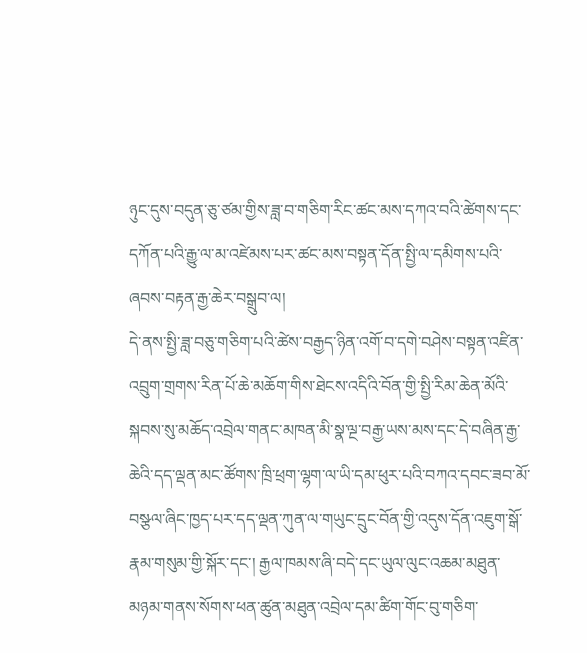ཉུང་དུས་བདུན་ཅུ་ཙམ་གྱིས་ཟླ་བ་གཅིག་རིང་ཚང་མས་དཀའ་བའི་ཚེགས་དང་དཀོན་པའི་རྒྱུ་ལ་མ་འཛེམས་པར་ཚང་མས་བསྟན་དོན་སྤྱི་ལ་དམིགས་པའི་ཞབས་བརྟན་རྒྱ་ཆེར་བསྒྲུབ་ལ།
དེ་ནས་སྤྱི་ཟླ་བཅུ་གཅིག་པའི་ཚེས་བརྒྱད་ཉིན་འགོ་བ་དགེ་བཤེས་བསྟན་འཛིན་འབྲུག་གྲགས་རིན་པོ་ཆེ་མཆོག་གིས་ཐེངས་འདིའི་བོན་གྱི་སྤྱི་རིམ་ཆེན་མོའི་སྐབས་སུ་མཆོད་འབྲེལ་གནང་མཁན་མི་སྣ་ལྔ་བརྒྱ་ཡས་མས་དང་དེ་བཞིན་རྒྱ་ཆེའི་དད་ལྡན་མང་ཚོགས་ཁྲི་ཕྲག་ལྷག་ལ་ཡི་དམ་ཕུར་པའི་བཀའ་དབང་ཟབ་མོ་བསྩལ་ཞིང་ཁྱད་པར་དད་ལྡན་ཀུན་ལ་གཡུང་དྲུང་བོན་གྱི་འདུས་དོན་འཇུག་སྒོ་རྣམ་གསུམ་གྱི་སྐོར་དང་། རྒྱལ་ཁམས་ཞི་བདེ་དང་ཡུལ་ལུང་འཆམ་མཐུན་མཉམ་གནས་སོགས་ཕན་ཚུན་མཐུན་འབྲེལ་དམ་ཚིག་གོང་བུ་གཅིག་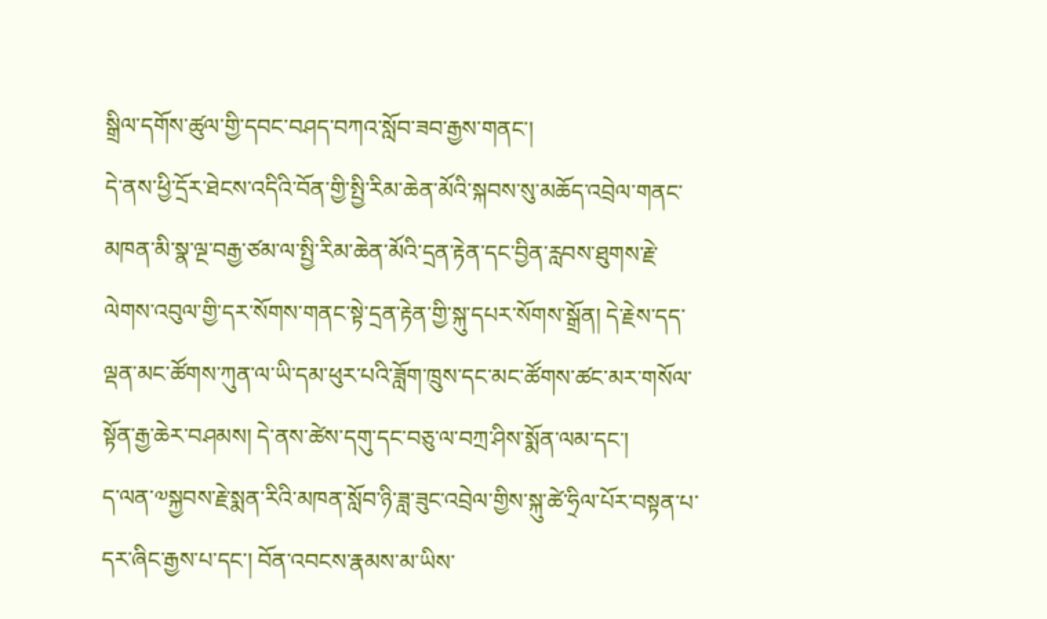སྒྲིལ་དགོས་ཚུལ་གྱི་དབང་བཤད་བཀའ་སློབ་ཟབ་རྒྱས་གནང་།
དེ་ནས་ཕྱི་དྲོར་ཐེངས་འདིའི་བོན་གྱི་སྤྱི་རིམ་ཆེན་མོའི་སྐབས་སུ་མཆོད་འབྲེལ་གནང་མཁན་མི་སྣ་ལྔ་བརྒྱ་ཙམ་ལ་སྤྱི་རིམ་ཆེན་མོའི་དྲན་རྟེན་དང་བྱིན་རླབས་ཐུགས་རྗེ་ལེགས་འབུལ་གྱི་དར་སོགས་གནང་སྟེ་དྲན་རྟེན་གྱི་སྐུ་དཔར་སོགས་སྒྲོན། དེ་རྗེས་དད་ལྡན་མང་ཚོགས་ཀུན་ལ་ཡི་དམ་ཕུར་པའི་ཟློག་ཁྲུས་དང་མང་ཚོགས་ཚང་མར་གསོལ་སྟོན་རྒྱ་ཆེར་བཤམས། དེ་ནས་ཚེས་དགུ་དང་བཅུ་ལ་བཀྲ་ཤིས་སྨོན་ལམ་དང་།
ད་ལན་༧སྐྱབས་རྗེ་སྨན་རིའི་མཁན་སློབ་ཉི་ཟླ་ཟུང་འབྲེལ་གྱིས་སྐུ་ཚེ་ཧྲིལ་པོར་བསྟན་པ་དར་ཞིང་རྒྱས་པ་དང་། བོན་འབངས་རྣམས་མ་ཡིས་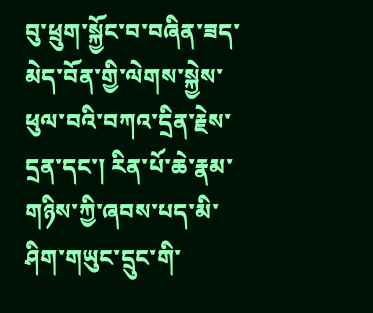བུ་ཕྲུག་སྐྱོང་བ་བཞིན་ཟད་མེད་བོན་གྱི་ལེགས་སྐྱེས་ཕུལ་བའི་བཀའ་དྲིན་རྗེས་དྲན་དང་། རིན་པོ་ཆེ་རྣམ་གཉིས་ཀྱི་ཞབས་པད་མི་ཤིག་གཡུང་དྲུང་གི་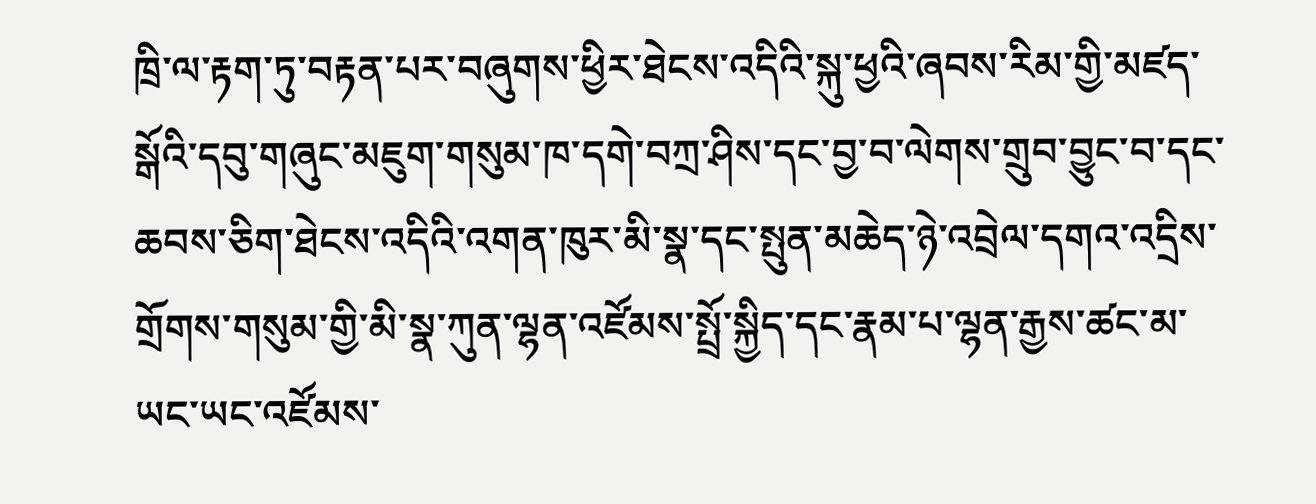ཁྲི་ལ་རྟག་ཏུ་བརྟན་པར་བཞུགས་ཕྱིར་ཐེངས་འདིའི་སྐུ་ཕྱའི་ཞབས་རིམ་གྱི་མཛད་སྒོའི་དབུ་གཞུང་མཇུག་གསུམ་ཁ་དགེ་བཀྲ་ཤིས་དང་བྱ་བ་ལེགས་གྲུབ་བྱུང་བ་དང་ཆབས་ཅིག་ཐེངས་འདིའི་འགན་ཁུར་མི་སྣ་དང་སྤུན་མཆེད་ཉེ་འབྲེལ་དགའ་འདྲིས་གྲོགས་གསུམ་གྱི་མི་སྣ་ཀུན་ལྷན་འཛོམས་སྤྲོ་སྐྱིད་དང་རྣམ་པ་ལྷན་རྒྱས་ཚང་མ་ཡང་ཡང་འཛོམས་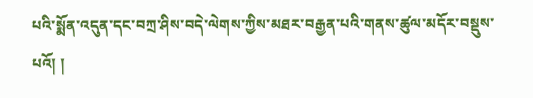པའི་སྨོན་འདུན་དང་བཀྲ་ཤིས་བདེ་ལེགས་ཀྱིས་མཐར་བརྒྱན་པའི་གནས་ཚུལ་མདོར་བསྡུས་པའོ། །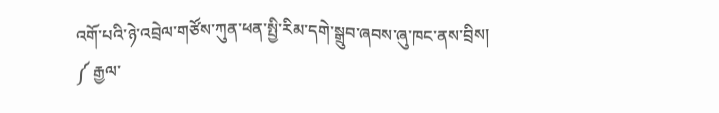འགོ་པའི་ཉེ་འབྲེལ་གཙོས་ཀུན་ཕན་སྤྱི་རིམ་དགེ་སྒྲུབ་ཞབས་ཞུ་ཁང་ནས་བྲིས།
༼ རྒྱལ་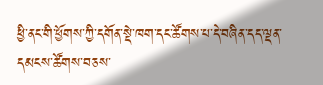ཕྱི་ནང་གི་ཕྱོགས་ཀྱི་དགོན་སྡེ་ཁག་དང་ཚོགས་པ་དེ་བཞིན་དད་ལྡན་དམངས་ཚོགས་བཅས་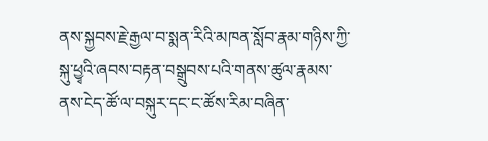ནས་སྐྱབས་རྗེ་རྒྱལ་བ་སྨན་རིའི་མཁན་སློབ་རྣམ་གཉིས་ཀྱི་སྐུ་ཕྱྭའི་ཞབས་བརྟན་བསྒྲུབས་པའི་གནས་ཚུལ་རྣམས་ནས་ངེད་ཚོ་ལ་བསྐུར་དང་ང་ཚོས་རིམ་བཞིན་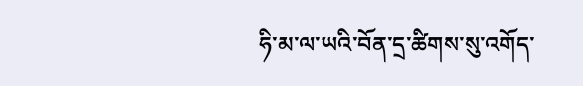ཧི་མ་ལ་ཡའི་བོན་དྲ་ཚིགས་སུ་འགོད་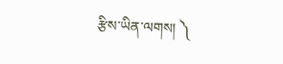རྩིས་ཡིན་ལགས། ༽